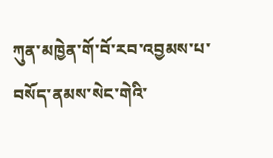ཀུན་མཁྱེན་གོ་བོ་རབ་འབྱམས་པ་བསོད་ནམས་སེང་གེའི་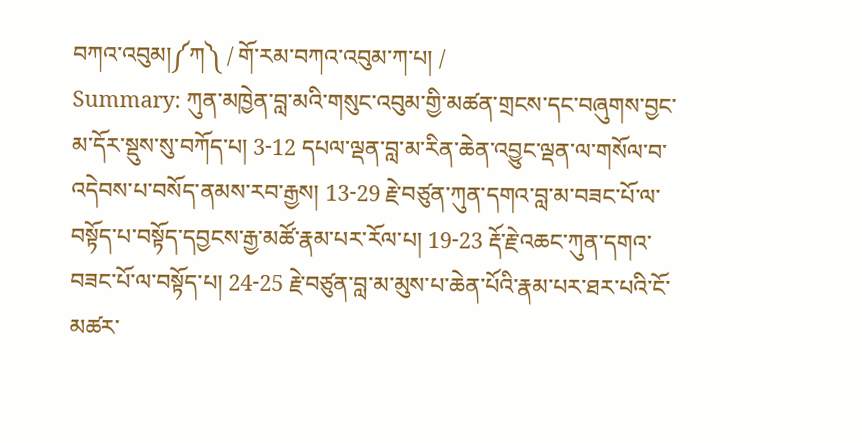བཀའ་འབུམ།༼ཀ༽ / གོ་རམ་བཀའ་འབུམ་ཀ་པ། /
Summary: ཀུན་མཁྱེན་བླ་མའི་གསུང་འབུམ་གྱི་མཚན་གྲངས་དང་བཞུགས་བྱང་མ་དོར་སྡུས་སུ་བཀོད་པ། 3-12 དཔལ་ལྡན་བླ་མ་རིན་ཆེན་འབྱུང་ལྡན་ལ་གསོལ་བ་འདེབས་པ་བསོད་ནམས་རབ་རྒྱས། 13-29 རྗེ་བཙུན་ཀུན་དགའ་བླ་མ་བཟང་པོ་ལ་བསྟོད་པ་བསྟོད་དབྱངས་རྒྱ་མཚོ་རྣམ་པར་རོལ་པ། 19-23 རྡོ་རྗེ་འཆང་ཀུན་དགའ་བཟང་པོ་ལ་བསྟོད་པ། 24-25 རྗེ་བཙུན་བླ་མ་མུས་པ་ཆེན་པོའི་རྣམ་པར་ཐར་པའི་ངོ་མཚར་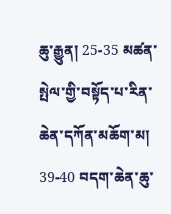ཆུ་རྒྱུན། 25-35 མཚན་སྤེལ་གྱི་བསྟོད་པ་རིན་ཆེན་དཀོན་མཆོག་མ། 39-40 བདག་ཆེན་ཆུ་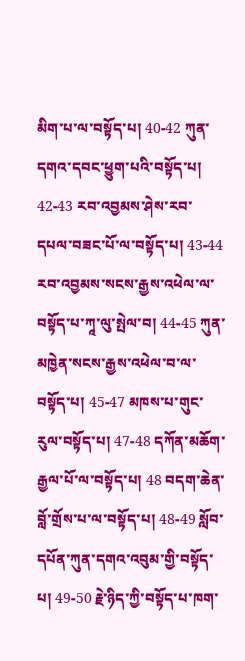མིག་པ་ལ་བསྟོད་པ། 40-42 ཀུན་དགའ་དབང་ཕྱུག་པའི་བསྟོད་པ། 42-43 རབ་འབྱམས་ཤེས་རབ་དཔལ་བཟང་པོ་ལ་བསྟོད་པ། 43-44 རབ་འབྱམས་སངས་རྒྱས་འཕེལ་ལ་བསྟོད་པ་ཀཱ་ལུ་སྤེལ་བ། 44-45 ཀུན་མཁྱེན་སངས་རྒྱས་འཕེལ་བ་ལ་བསྟོད་པ། 45-47 མཁས་པ་གུང་རུལ་བསྟོད་པ། 47-48 དཀོན་མཆོག་རྒྱལ་པོ་ལ་བསྟོད་པ། 48 བདག་ཆེན་བློ་གྲོས་པ་ལ་བསྟོད་པ། 48-49 སློབ་དཔོན་ཀུན་དགའ་འབུམ་གྱི་བསྟོད་པ། 49-50 རྗེ་ཉིད་ཀྱི་བསྟོད་པ་ཁག་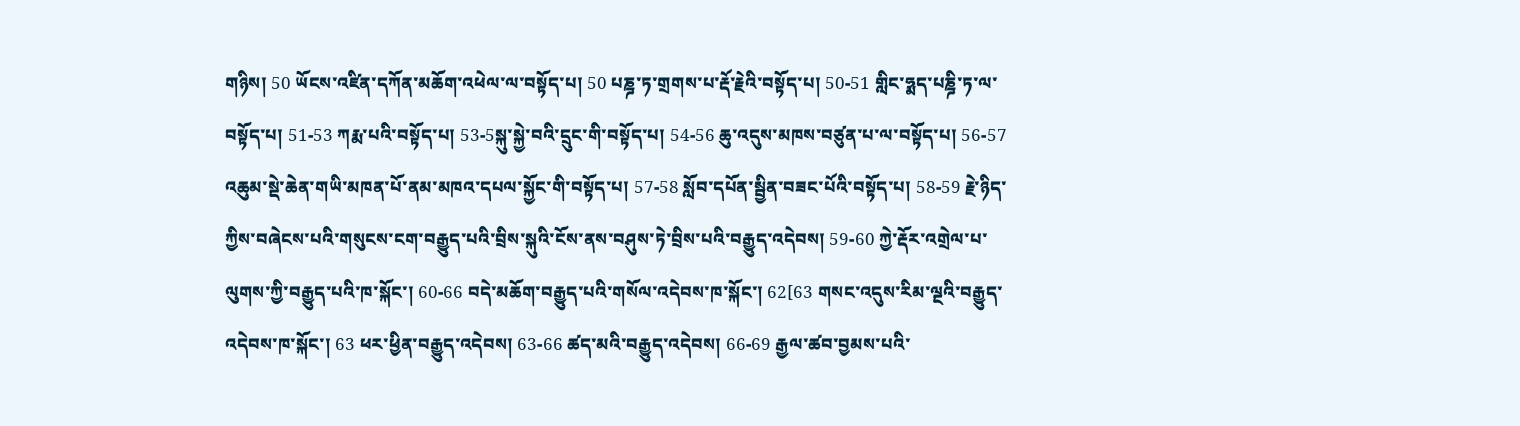གཉིས། 50 ཡོངས་འཛིན་དཀོན་མཆོག་འཕེལ་ལ་བསྟོད་པ། 50 པཎྜ་ཏ་གྲགས་པ་རྡོ་རྗེའི་བསྟོད་པ། 50-51 གླིང་ཧྨད་པཎྜི་ཏ་ལ་བསྟོད་པ། 51-53 ཀརྨ་པའི་བསྟོད་པ། 53-5སྐུ་སྐྱེ་བའི་དྲུང་གི་བསྟོད་པ། 54-56 ཆུ་འདུས་མཁས་བཙུན་པ་ལ་བསྟོད་པ། 56-57 འཆུམ་སྡེ་ཆེན་གཡི་མཁན་པོ་ནམ་མཁའ་དཔལ་སྐྱོང་གི་བསྟོད་པ། 57-58 སློབ་དཔོན་སྦྱིན་བཟང་པོའི་བསྟོད་པ། 58-59 རྗེ་ཉིད་ཀྱིས་བཞེངས་པའི་གསུངས་ངག་བརྒྱུད་པའི་བྲིས་སྐུའི་ངོས་ནས་བཤུས་ཏེ་བྲིས་པའི་བརྒྱུད་འདེབས། 59-60 ཀྱེ་རྡོར་འགྲེལ་པ་ལུགས་ཀྱི་བརྒྱུད་པའི་ཁ་སྐོང་། 60-66 བདེ་མཆོག་བརྒྱུད་པའི་གསོལ་འདེབས་ཁ་སྐོང་། 62[63 གསང་འདུས་རིམ་ལྔའི་བརྒྱུད་འདེབས་ཁ་སྐོང་། 63 ཕར་ཕྱིན་བརྒྱུད་འདེབས། 63-66 ཚད་མའི་བརྒྱུད་འདེབས། 66-69 རྒྱལ་ཚབ་བྱམས་པའི་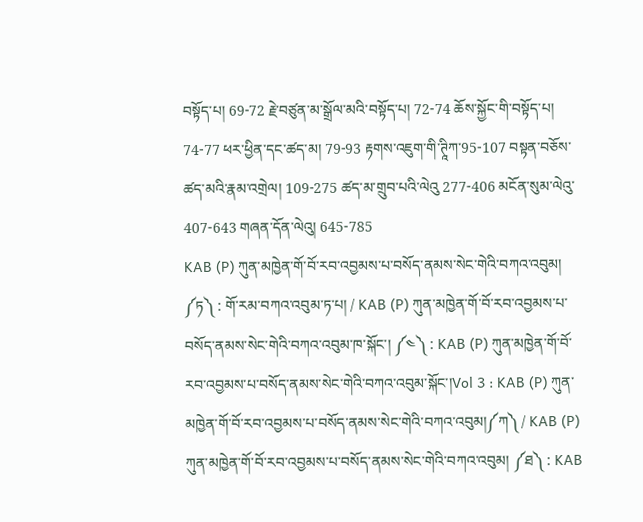བསྟོད་པ། 69-72 རྗེ་བཙུན་མ་སྒྲོལ་མའི་བསྟོད་པ། 72-74 ཆོས་སྐྱོང་གི་བསྟོད་པ། 74-77 ཕར་ཕྱིན་དང་ཚད་མ། 79-93 རྟགས་འཇུག་གི་ཊཱིཀ་95-107 བསྟན་བཅོས་ཚད་མའི་རྣམ་འགྲེལ། 109-275 ཚད་མ་གྲུབ་པའི་ལེའུ 277-406 མངོན་སུམ་ལེའུ་ 407-643 གཞན་དོན་ལེའུ། 645-785
KAB (P) ཀུན་མཁྱེན་གོ་བོ་རབ་འབྱམས་པ་བསོད་ནམས་སེང་གེའི་བཀའ་འབུམ། ༼ཏ༽ : གོ་རམ་བཀའ་འབུམ་ཏ་པ། / KAB (P) ཀུན་མཁྱེན་གོ་བོ་རབ་འབྱམས་པ་བསོད་ནམས་སེང་གེའི་བཀའ་འབུམ་ཁ་སྐོང་། ༼༤༽ : KAB (P) ཀུན་མཁྱེན་གོ་བོ་རབ་འབྱམས་པ་བསོད་ནམས་སེང་གེའི་བཀའ་འབུམ་སྐོང་།Vol 3 : KAB (P) ཀུན་མཁྱེན་གོ་བོ་རབ་འབྱམས་པ་བསོད་ནམས་སེང་གེའི་བཀའ་འབུམ།༼ཀ༽ / KAB (P) ཀུན་མཁྱེན་གོ་བོ་རབ་འབྱམས་པ་བསོད་ནམས་སེང་གེའི་བཀའ་འབུམ། ༼ཐ༽ : KAB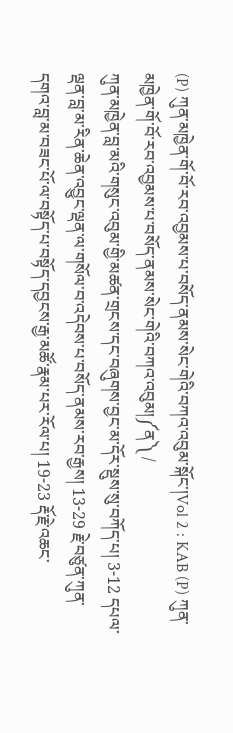(P) ཀུན་མཁྱེན་གོ་བོ་རབ་འབྱམས་པ་བསོད་ནམས་སེང་གེའི་བཀའ་འབུམ་སྐོང་།Vol 2 : KAB (P) ཀུན་མཁྱེན་གོ་བོ་རབ་འབྱམས་པ་བསོད་ནམས་སེང་གེའི་བཀའ་འབུམ།༼ན༽ /
ཀུན་མཁྱེན་བླ་མའི་གསུང་འབུམ་གྱི་མཚན་གྲངས་དང་བཞུགས་བྱང་མ་དོར་སྡུས་སུ་བཀོད་པ། 3-12 དཔལ་ལྡན་བླ་མ་རིན་ཆེན་འབྱུང་ལྡན་ལ་གསོལ་བ་འདེབས་པ་བསོད་ནམས་རབ་རྒྱས། 13-29 རྗེ་བཙུན་ཀུན་དགའ་བླ་མ་བཟང་པོ་ལ་བསྟོད་པ་བསྟོད་དབྱངས་རྒྱ་མཚོ་རྣམ་པར་རོལ་པ། 19-23 རྡོ་རྗེ་འཆང་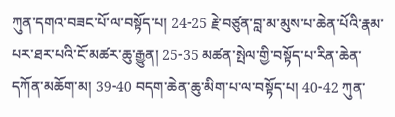ཀུན་དགའ་བཟང་པོ་ལ་བསྟོད་པ། 24-25 རྗེ་བཙུན་བླ་མ་མུས་པ་ཆེན་པོའི་རྣམ་པར་ཐར་པའི་ངོ་མཚར་ཆུ་རྒྱུན། 25-35 མཚན་སྤེལ་གྱི་བསྟོད་པ་རིན་ཆེན་དཀོན་མཆོག་མ། 39-40 བདག་ཆེན་ཆུ་མིག་པ་ལ་བསྟོད་པ། 40-42 ཀུན་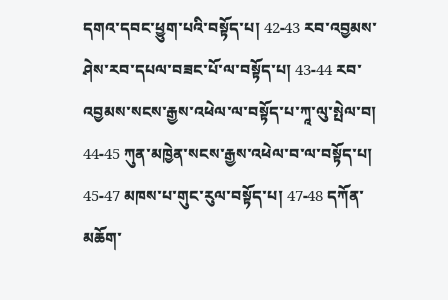དགའ་དབང་ཕྱུག་པའི་བསྟོད་པ། 42-43 རབ་འབྱམས་ཤེས་རབ་དཔལ་བཟང་པོ་ལ་བསྟོད་པ། 43-44 རབ་འབྱམས་སངས་རྒྱས་འཕེལ་ལ་བསྟོད་པ་ཀཱ་ལུ་སྤེལ་བ། 44-45 ཀུན་མཁྱེན་སངས་རྒྱས་འཕེལ་བ་ལ་བསྟོད་པ། 45-47 མཁས་པ་གུང་རུལ་བསྟོད་པ། 47-48 དཀོན་མཆོག་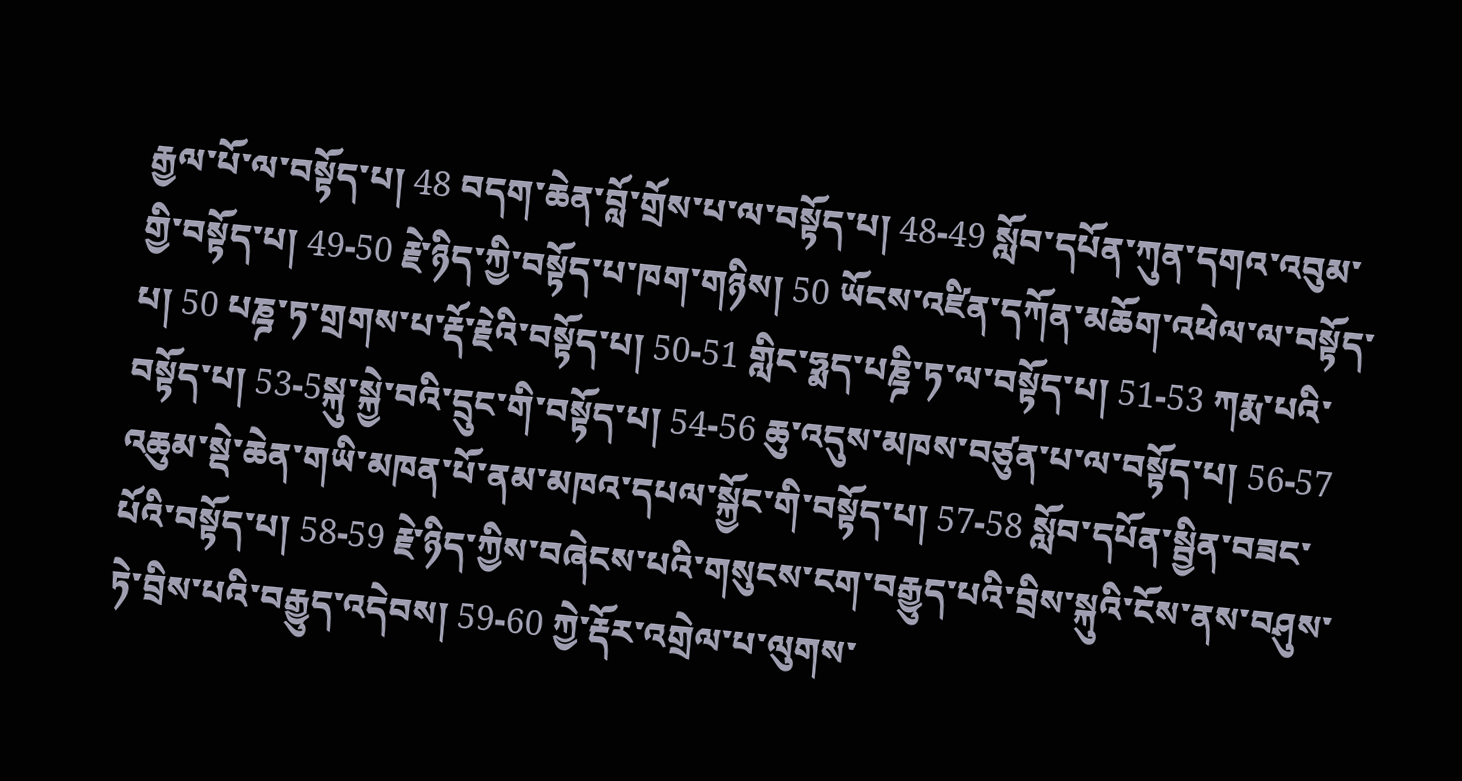རྒྱལ་པོ་ལ་བསྟོད་པ། 48 བདག་ཆེན་བློ་གྲོས་པ་ལ་བསྟོད་པ། 48-49 སློབ་དཔོན་ཀུན་དགའ་འབུམ་གྱི་བསྟོད་པ། 49-50 རྗེ་ཉིད་ཀྱི་བསྟོད་པ་ཁག་གཉིས། 50 ཡོངས་འཛིན་དཀོན་མཆོག་འཕེལ་ལ་བསྟོད་པ། 50 པཎྜ་ཏ་གྲགས་པ་རྡོ་རྗེའི་བསྟོད་པ། 50-51 གླིང་ཧྨད་པཎྜི་ཏ་ལ་བསྟོད་པ། 51-53 ཀརྨ་པའི་བསྟོད་པ། 53-5སྐུ་སྐྱེ་བའི་དྲུང་གི་བསྟོད་པ། 54-56 ཆུ་འདུས་མཁས་བཙུན་པ་ལ་བསྟོད་པ། 56-57 འཆུམ་སྡེ་ཆེན་གཡི་མཁན་པོ་ནམ་མཁའ་དཔལ་སྐྱོང་གི་བསྟོད་པ། 57-58 སློབ་དཔོན་སྦྱིན་བཟང་པོའི་བསྟོད་པ། 58-59 རྗེ་ཉིད་ཀྱིས་བཞེངས་པའི་གསུངས་ངག་བརྒྱུད་པའི་བྲིས་སྐུའི་ངོས་ནས་བཤུས་ཏེ་བྲིས་པའི་བརྒྱུད་འདེབས། 59-60 ཀྱེ་རྡོར་འགྲེལ་པ་ལུགས་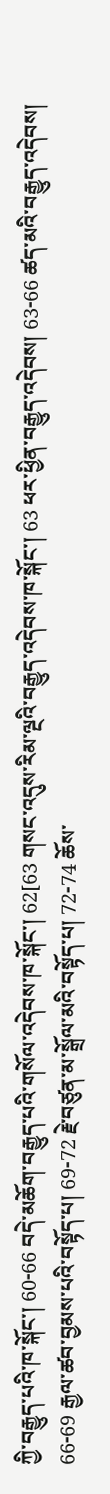ཀྱི་བརྒྱུད་པའི་ཁ་སྐོང་། 60-66 བདེ་མཆོག་བརྒྱུད་པའི་གསོལ་འདེབས་ཁ་སྐོང་། 62[63 གསང་འདུས་རིམ་ལྔའི་བརྒྱུད་འདེབས་ཁ་སྐོང་། 63 ཕར་ཕྱིན་བརྒྱུད་འདེབས། 63-66 ཚད་མའི་བརྒྱུད་འདེབས། 66-69 རྒྱལ་ཚབ་བྱམས་པའི་བསྟོད་པ། 69-72 རྗེ་བཙུན་མ་སྒྲོལ་མའི་བསྟོད་པ། 72-74 ཆོས་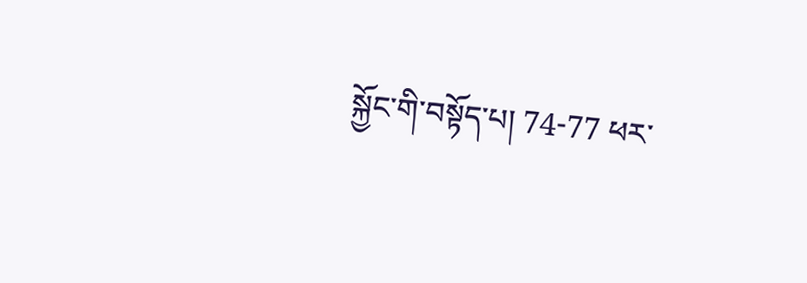སྐྱོང་གི་བསྟོད་པ། 74-77 ཕར་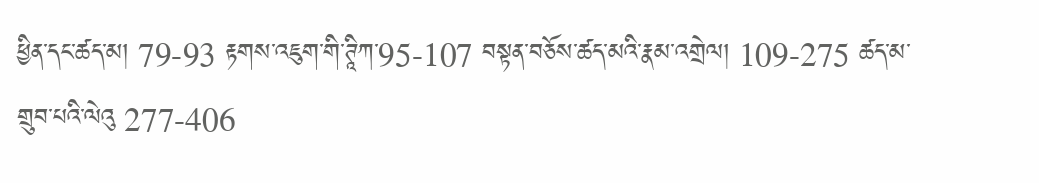ཕྱིན་དང་ཚད་མ། 79-93 རྟགས་འཇུག་གི་ཊཱིཀ་95-107 བསྟན་བཅོས་ཚད་མའི་རྣམ་འགྲེལ། 109-275 ཚད་མ་གྲུབ་པའི་ལེའུ 277-406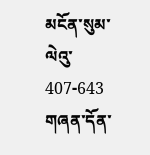མངོན་སུམ་ལེའུ་ 407-643 གཞན་དོན་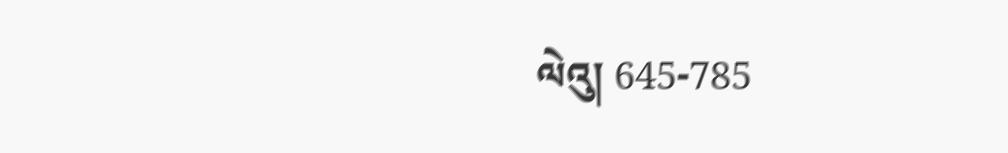ལེའུ། 645-785